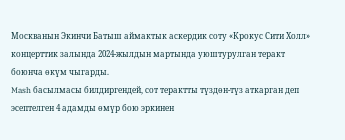Москванын Экинчи Батыш аймактык аскердик соту «Крокус Сити Холл» концерттик залында 2024-жылдын мартында уюштурулган теракт боюнча өкүм чыгарды.
Mash басылмасы билдиргендей, сот терактты түздөн-түз аткарган деп эсептелген 4 адамды өмүр бою эркинен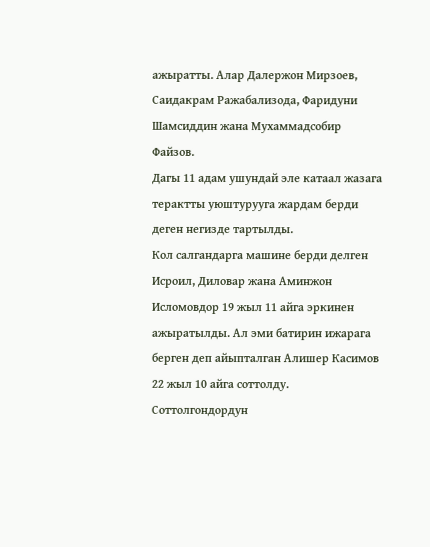ажыратты. Алар Далержон Мирзоев, Саидакрам Ражабализода, Фаридуни Шамсиддин жана Мухаммадсобир Файзов.
Дагы 11 адам ушундай эле катаал жазага терактты уюштурууга жардам берди деген негизде тартылды.
Кол салгандарга машине берди делген Исроил, Диловар жана Аминжон Исломовдор 19 жыл 11 айга эркинен ажыратылды. Ал эми батирин ижарага берген деп айыпталган Алишер Касимов 22 жыл 10 айга соттолду.
Соттолгондордун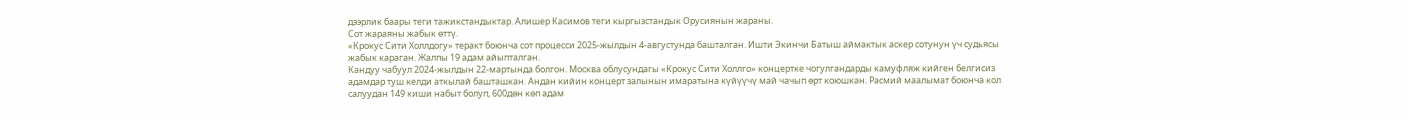дээрлик баары теги тажикстандыктар. Алишер Касимов теги кыргызстандык Орусиянын жараны.
Сот жараяны жабык өттү.
«Крокус Сити Холлдогу» теракт боюнча сот процесси 2025-жылдын 4-августунда башталган. Ишти Экинчи Батыш аймактык аскер сотунун үч судьясы жабык караган. Жалпы 19 адам айыпталган.
Кандуу чабуул 2024-жылдын 22-мартында болгон. Москва облусундагы «Крокус Сити Холлго» концертке чогулгандарды камуфляж кийген белгисиз адамдар туш келди аткылай башташкан. Андан кийин концерт залынын имаратына күйүүчү май чачып өрт коюшкан. Расмий маалымат боюнча кол салуудан 149 киши набыт болуп, 600дөн көп адам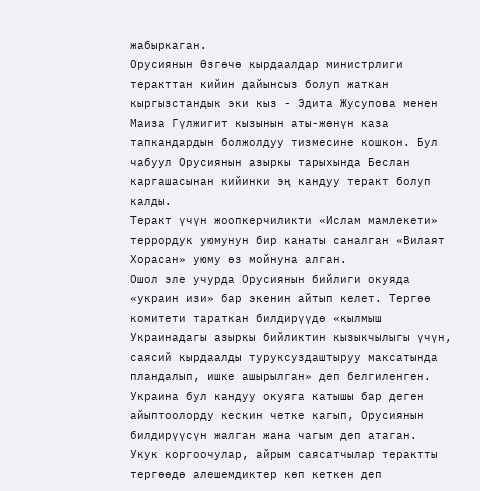жабыркаган.
Орусиянын Өзгөчө кырдаалдар министрлиги теракттан кийин дайынсыз болуп жаткан кыргызстандык эки кыз - Эдита Жусупова менен Маиза Гүлжигит кызынын аты-жөнүн каза тапкандардын болжолдуу тизмесине кошкон. Бул чабуул Орусиянын азыркы тарыхында Беслан каргашасынан кийинки эң кандуу теракт болуп калды.
Теракт үчүн жоопкерчиликти «Ислам мамлекети» террордук уюмунун бир канаты саналган «Вилаят Хорасан» уюму өз мойнуна алган.
Ошол эле учурда Орусиянын бийлиги окуяда «украин изи» бар экенин айтып келет. Тергөө комитети тараткан билдирүүдө «кылмыш Украинадагы азыркы бийликтин кызыкчылыгы үчүн, саясий кырдаалды туруксуздаштыруу максатында пландалып, ишке ашырылган» деп белгиленген.
Украина бул кандуу окуяга катышы бар деген айыптоолорду кескин четке кагып, Орусиянын билдирүүсүн жалган жана чагым деп атаган.
Укук коргоочулар, айрым саясатчылар терактты тергөөдө алешемдиктер көп кеткен деп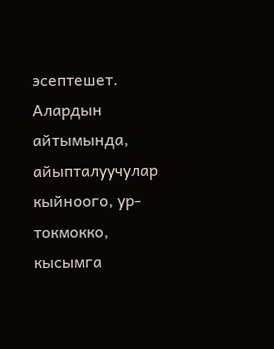эсептешет. Алардын айтымында, айыпталуучулар кыйноого, ур-токмокко, кысымга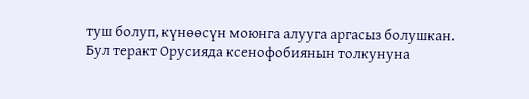туш болуп, күнөөсүн моюнга алууга аргасыз болушкан.
Бул теракт Орусияда ксенофобиянын толкунуна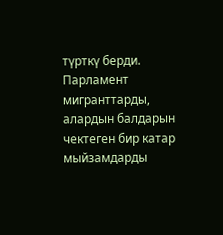түрткү берди. Парламент мигранттарды, алардын балдарын чектеген бир катар мыйзамдарды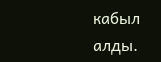кабыл алды.